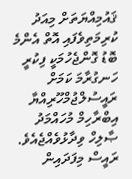ޤައުމިއްޔަތަށް މިއަދު ކުރިމަތިވެފައި އޮތް އެންމެ ބޮޑު ގޮންޖެހުމަކީ ފިކުރީ ހަނގުރާމަ ކަމަށް ރައީސުލްޖުމްހޫރިއްޔާ އިބްރާހިމް މުހައްމަދު ޞާލިހް ވިދާޅުވެއްޖެއެވެ.
ރައީސް މިފަދައިން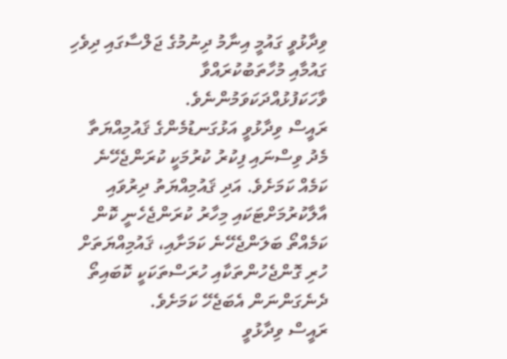ވިދާޅުވީ ގައުމީ އިނާމު ދިނުމުގެ ޖަލްސާގައި ދިވެހި ގައުމާއި މުހާތަބުކުރައްވާ ވާހަކަފުޅުއްދަކަވަމުންނެވެ.
ރައީސް ވިދާޅުވީ އަޅުގަނޑުމެންގެ ޤައުމިއްޔަތާ މެދު ވިސްނައި ފިކުރު ކުރުމަކީ ކުރަންޖެހޭނެ ކަމެއް ކަމަށެވެ. އަދި ޤައުމިއްޔަތު ދިރުވައި އާލާކުރުމަށްޓަކައި މިހާރު ކުރަންޖެހެނީ ކޮން ކަމެއްތޯ ބަލަންޖެހޭނެ ކަމަށާއި، ޤައުމިއްޔަތަށް ހުރި ގޮންޖެހުންތަކާއި ހުރަސްތަކަކީ ކޮބައިތޯ ދެނެގަންނަން އެބަޖެހޭ ކަމަށެވެ.
ރައީސް ވިދާޅުވީ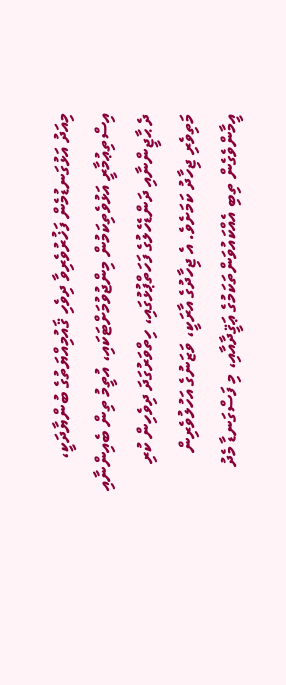މިއަދު އަޅުގަނޑުމެން ފަޚުރުވެރިވާ ދިވެހި ޤައުމިއްޔަތުގެ ބުންޔާދަކީ، އިސްތިޢުމާރީ އަޅުވެތިކަމުން މިންޖުވުމަށްޓަކައި، އުތީމު ތިން ބެއިންނާއި ދެ ޙާޖީންނާއި ދަންޑެހެލުގެ ފަހަތްޕުޅުގައި، ހިތްވަރުގަދަ ދިވެހިން ކުރި މަތިވެރި ޖިހާދު ކަމަށެވެ. އެ ޖިހާދުގެ އާރަކީ، ވަޒަނުގެ އަހުލުވެރިން އީމާންވެގެން ތިބި އެއްކައުވަންތަކަމުގެ ޢަޤީދާއާއި، މި ފަސްގަނޑާ މެދު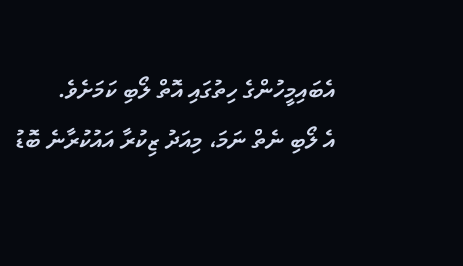އެބައިމީހުންގެ ހިތުގައި އޮތް ލޯބި ކަމަށެވެ.
އެ ލޯބި ނެތް ނަމަ، މިއަދު ޒިކުރާ އައުކުރާނެ ބޮޑު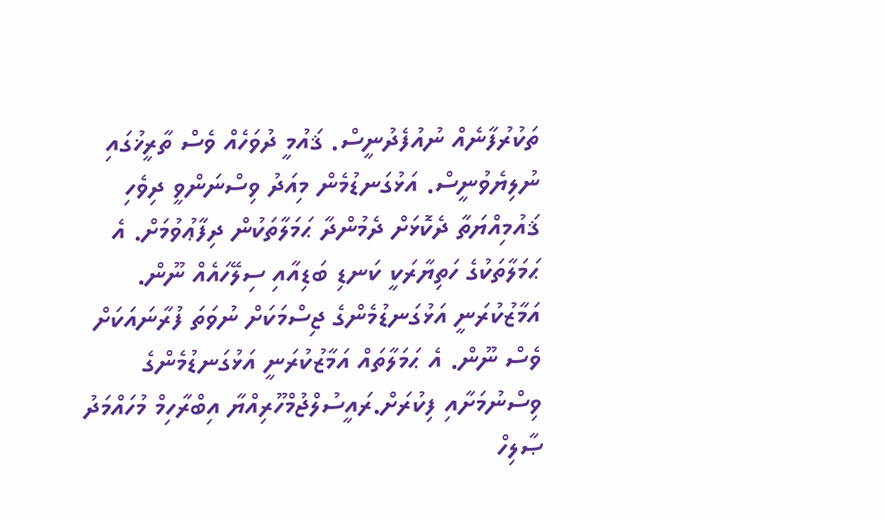ތަކުރުފާނެއް ނުއުފެދުނީސް. ޤައުމީ ދުވަހެއް ވެސް ތާރީޚުގައި ނުލިޔެވުނީސް. އަޅުގަނޑުމެން މިއަދު ވިސްނަންވީ ދިވެހި ޤައުމިއްޔަތާ ދެކޮޅަށް ދެމުންދާ ޙަމަލާތަކުން ދިފާޢުވުމަށް. އެ ޙަމަލާތަކުގެ ހަތިޔާރަކީ ކަނޑި ބަޑިއާއި ސިލޭހައެއް ނޫން. އަމާޒުކުރަނީ އަޅުގަނޑުމެންގެ ޖިސްމަކަށް ނުވަތަ ފުރާނައަކަށް ވެސް ނޫން. އެ ޙަމަލާތައް އަމާޒުކުރަނީ އަޅުގަނޑުމެންގެ ވިސްނުމަށާއި ފިކުރަށް.ރައީސުލްޖުމްހޫރިއްޔާ އިބްރާހިމް މުހައްމަދު ޞާލިހް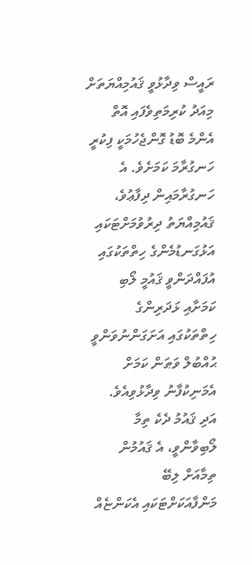ރައީސް ވިދާޅުވީ ޤައުމިއްޔަތަށް މިއަދު ކުރިމަތިވެފައި އޮތް އެންމެ ބޮޑު ގޮންޖެހުމަކީ ފިކުރީ ހަނގުރާމަ ކަމަށެވެ. އެ ހަނގުރާމައިން ދިފާޢުވެ، ޤައުމިއްޔަތު ދިރުވުމަށްޓަކައި އަޅުގަނޑުމެންގެ ހިތްތަކުގައި އުފައްދަންވީ ޤައުމީ ލޯބި ކަމަށާއި ޅަދަރިންގެ ހިތްތަކުގައި އަށަގަންނުވަންވީ ޙުއްބުލް ވަޠަން ކަމަށް އެމަނިކުފާނު ވިދާޅުވިއެވެ.
އަދި ޤައުމު ދެކެ ތިމާ ލޯބިވާންވީ، އެ ޤައުމުން ތިމާއަށް ލިބޭ މަންފާއަކަށްޓަކައި އެކަންޏެއް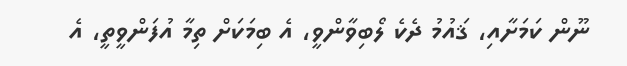ނޫން ކަމަށާއި، ޤައުމު ދެކެ ލޯބިވާންވީ، އެ ބިމަކަށް ތިމާ އުފަންވީތީ، އެ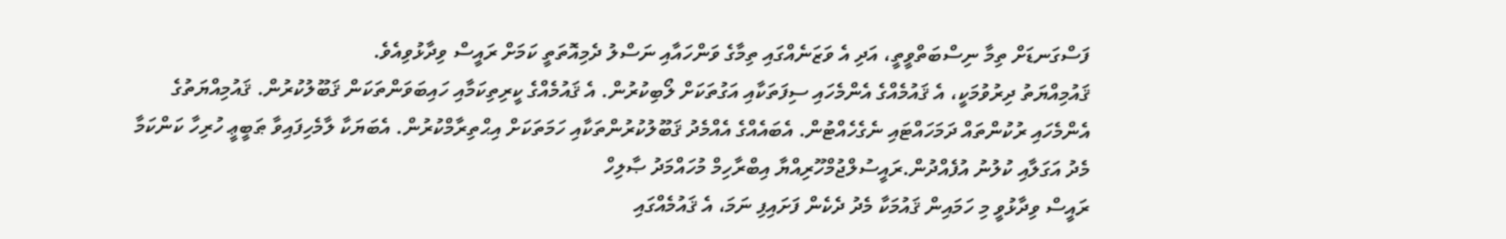ފަސްގަނޑަށް ތިމާ ނިސްބަތްވީތީ، އަދި އެ ވަޒަނެއްގައި ތިމާގެ ވަންހައާއި ނަސްލު ދެމިއޮތަތީ ކަމަށް ރައީސް ވިދާޅުވިއެވެ.
ޤައުމިއްޔަތު ދިރުވުމަކީ، އެ ޤައުމެއްގެ އެންމެހައި ސިފަތަކާއި އަގުތަކަށް ލޯބިކުރުން. އެ ޤައުމެއްގެ ކީރިތިކަމާއި ހައިބަވަންތަކަން ޤަބޫލުކުރުން. ޤައުމިއްޔަތުގެ އެންމެހައި ރުކުންތައް ދަމަހައްޓައި ނެގެހެއްޓުން. އެބައެއްގެ އެއްމެދު ޤަބޫލުކުރުންތަކާއި ހަމަތަކަށް އިޙްތިރާމްކުރުން. އެބަޔަކާ ލާމެހިފައިވާ ޠަބީޢީ ހުރިހާ ކަންކަމާ މެދު އަގަލާއި ކުލުނު އުފެއްދުން.ރައީސުލްޖުމްހޫރިއްޔާ އިބްރާހިމް މުހައްމަދު ޞާލިހް
ރައީސް ވިދާޅުވީ މި ހަމައިން ޤައުމަކާ މެދު ދެކެން ފަށައިފި ނަމަ، އެ ޤައުމެއްގައި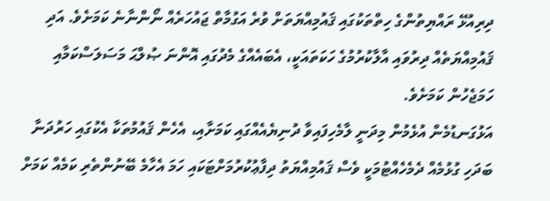ދިރިއުޅޭ ރައްޔިތުންގެ ހިތްތަކުގައި ޤައުމިއްޔަތަށް ވުރެ އަގުމާތް ޖައުހަރެއް ނޯންނާނެ ކަމަށެވެ. އަދި ޤައުމިއްޔަތެއް ދިރުވައި އާލާކުރުމުގެ ހަކަތައަކީ، އެބައެއްގެ މެދުގައި އޮންނަ ޞުލްޙަ މަސަލަސްކަމާއި ހަމަޖެހުން ކަމަށެވެ.
އަޅުގަނޑުމެން އުޅެމުން މިދަނީ ލާމެހިފައިވާ ދުނިޔެއެއްގައި ކަމަށާއި، އެހެން ޤައުމުތަކާ އެކުގައި ހަރުދަނާ ބަދަހި ގުޅުމެއް ދެމެހެއްޓުމަކީ ވެސް ޤައުމިއްޔަތު ދިފާޢުކުރުމަށްޓަކައި ހަމަ އެހާމެ ބޭނުންތެރި ކަމެއް ކަމަށް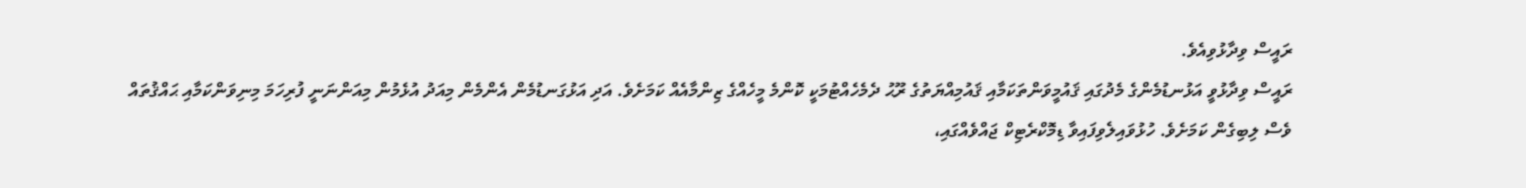ރައީސް ވިދާޅުވިއެވެ.
ރައީސް ވިދާޅުވީ އަޅުނޑުމެންގެ މެދުގައި ޤައުމީވަންތަކަމާއި ޤައުމިއްޔަތުގެ ރޫޙު ދެމެހެއްޓުމަކީ ކޮންމެ މީހެއްގެ ޒިންމާއެއް ކަމަށެވެ. އަދި އަޅުގަނޑުމެން އެންމެން މިއަދު އުޅެމުން މިއަންނަނީ ފުރިހަމަ މިނިވަންކަމާއި ޙައްޤުތައް ވެސް ލިބިގެން ކަމަށެވެ. ހުޅުވައިލެވިފައިވާ ޑިމޮކްރެޓިކް ޖައްވެއްގައި،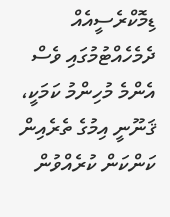ޑިމޮކްރެސީއެއް ދެމެހެއްޓުމުގައި ވެސް އެންމެ މުހިންމު ކަމަކީ، ޤަނޫނީ އިމުގެ ތެރެއިން ކަންކަން ކުރެއްވުން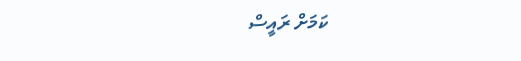ކަމަށް ރައީސް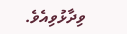ވިދާޅުވިއެވެ.